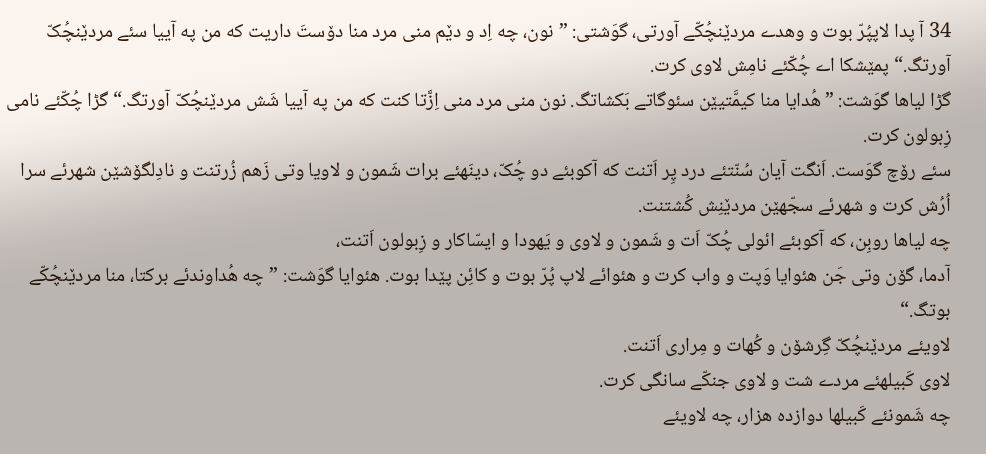34 آ پدا لاپپُرّ بوت و وهدے مردێنچُکّے آورتی، گوَشتی: ”نون، چه اِد و دێم منی مرد منا دۆستَ داریت که من په آییا سئے مردێنچُکّ آورتگ.“ پمێشکا اے چُکّئے نامِش لاوی کرت.
گڑا لیاها گوَشت: ”هُدایا منا کیمَّتیێن سئوگاتے بَکشاتگ. نون منی مرد منی اِزَّتا کنت که من په آییا شَش مردێنچُکّ آورتگ.“ گڑا چُکّئے نامی زِبولون کرت.
سئے رۆچ گوَست. اَنگت آیان سُنّتئے درد پِر اَتنت که آکوبئے دو چُکّ، دینَهئے برات شَمون و لاویا وتی زَهم زُرتنت و نادِلگۆشێن شهرئے سرا اُرُش کرت و شهرئے سجّهێن مردێنِش کُشتنت.
چه لیاها روبِن، که آکوبئے ائولی چُکّ اَت و شَمون و لاوی و یَهودا و ایسّاکار و زِبولون اَتنت،
آدما، گۆن وتی جَن هئوایا وَپت و واب کرت و هئوائے لاپ پُرّ بوت و کائِن پێدا بوت. هئوایا گوَشت: ”چه هُداوندئے برکتا، منا مردێنچُکّے بوتگ.“
لاویئے مردێنچُکّ گِرشۆن و کُهات و مِراری اَتنت.
لاوی کَبیلهئے مردے شت و لاوی جنکّے سانگی کرت.
چه شَمونئے کَبیلها دوازده هزار، چه لاویئے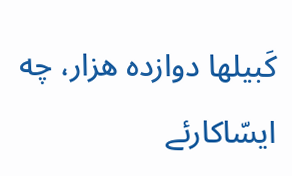کَبیلها دوازده هزار، چه ایسّاکارئے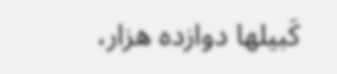کَبیلها دوازده هزار،